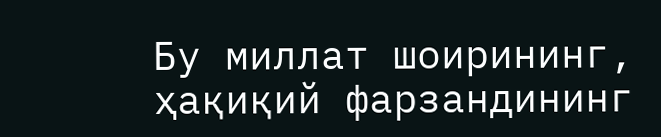Бу миллат шоирининг, ҳақиқий фарзандининг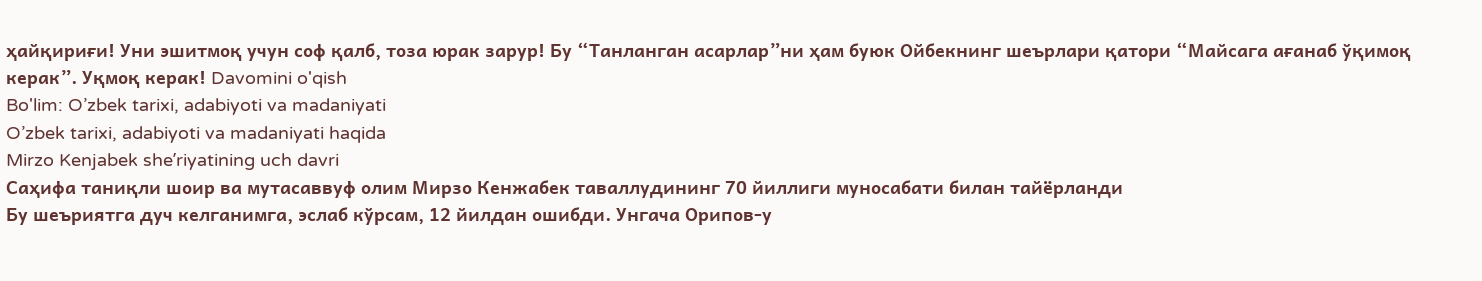ҳайқириғи! Уни эшитмоқ учун соф қалб, тоза юрак зарур! Бу “Танланган асарлар”ни ҳам буюк Ойбекнинг шеърлари қатори “Майсага ағанаб ўқимоқ керак”. Уқмоқ керак! Davomini o'qish
Bo'lim: O’zbek tarixi, adabiyoti va madaniyati
O’zbek tarixi, adabiyoti va madaniyati haqida
Mirzo Kenjabek sheʼriyatining uch davri
Саҳифа таниқли шоир ва мутасаввуф олим Мирзо Кенжабек таваллудининг 70 йиллиги муносабати билан тайёрланди
Бу шеъриятга дуч келганимга, эслаб кўрсам, 12 йилдан ошибди. Унгача Орипов-у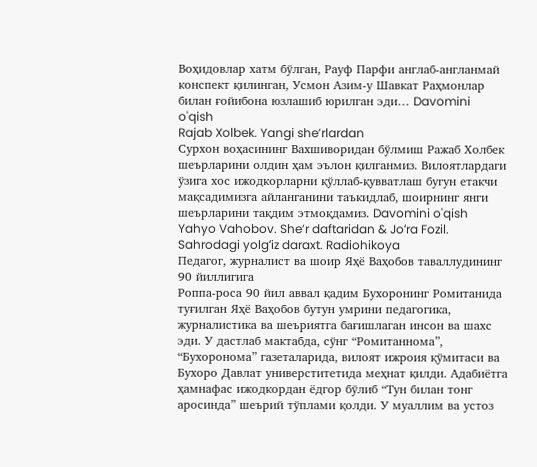Воҳидовлар хатм бўлган, Рауф Парфи англаб-англанмай конспект қилинган, Усмон Азим-у Шавкат Раҳмонлар билан ғойибона юзлашиб юрилган эди… Davomini o'qish
Rajab Xolbek. Yangi she’rlardan
Сурхон воҳасининг Вахшиворидан бўлмиш Ражаб Холбек шеърларини олдин ҳам эълон қилганмиз. Вилоятлардаги ўзига хос ижодкорларни қўллаб-қувватлаш бугун етакчи мақсадимизга айланганини таъкидлаб, шоирнинг янги шеърларини тақдим этмоқдамиз. Davomini o'qish
Yahyo Vahobov. She’r daftaridan & Joʻra Fozil. Sahrodagi yolgʻiz daraxt. Radiohikoya
Педагог, журналист ва шоир Яҳё Ваҳобов таваллудининг 90 йиллигига
Роппа-роса 90 йил аввал қадим Бухоронинг Ромитанида туғилган Яҳё Ваҳобов бутун умрини педагогика, журналистика ва шеъриятга бағишлаган инсон ва шахс эди. У дастлаб мактабда, сўнг “Ромитаннома”, “Бухоронома” газеталарида, вилоят ижроия қўмитаси ва Бухоро Давлат универститетида меҳнат қилди. Адабиётга ҳамнафас ижодкордан ёдгор бўлиб “Тун билан тонг аросинда” шеърий тўплами қолди. У муаллим ва устоз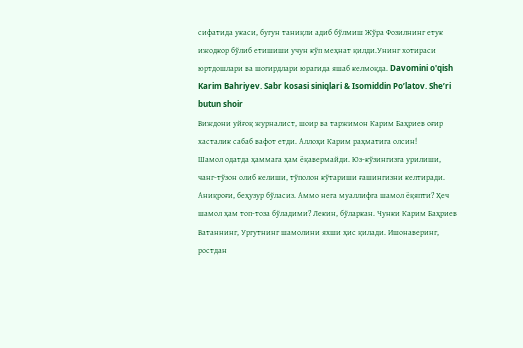сифатида укаси, бугун таниқли адиб бўлмиш Жўра Фозилнинг етук ижодкор бўлиб етишиши учун кўп меҳнат қилди.Унинг хотираси юртдошлари ва шогирдлари юрагида яшаб келмоқда. Davomini o'qish
Karim Bahriyev. Sabr kosasi siniqlari & Isomiddin Po’latov. She’ri butun shoir
Виждони уйғоқ журналист, шоир ва таржимон Карим Баҳриев оғир хасталик сабаб вафот етди. Аллоҳи Карим раҳматига олсин!
Шамол одатда ҳаммага ҳам ёқавермайди. Юз-кўзингизга урилиши, чанг-тўзон олиб келиши, тўполон кўтариши ғашингизни келтиради. Аниқроғи, беҳузур бўласиз. Аммо нега муаллифга шамол ёқяпти? Ҳеч шамол ҳам топ-тоза бўладими? Лекин, бўларкан. Чунки Карим Баҳриев Ватаннинг, Ургутнинг шамолини яхши ҳис қилади. Ишонаверинг, ростдан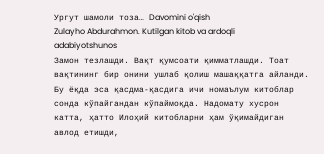Ургут шамоли тоза… Davomini o'qish
Zulayho Abdurahmon. Kutilgan kitob va ardoqli adabiyotshunos
Замон тезлашди. Вақт қумсоати қимматлашди. Тоат вақтининг бир онини ушлаб қолиш машаққатга айланди. Бу ёқда эса қасдма-қасдига ичи номаълум китоблар сонда кўпайгандан кўпаймоқда. Надомату хусрон катта, ҳатто Илоҳий китобларни ҳам ўқимайдиган авлод етишди,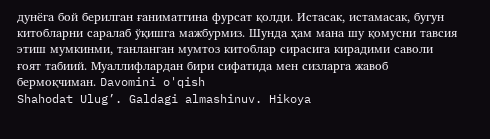дунёга бой берилган ғаниматгина фурсат қолди. Истасак, истамасак, бугун китобларни саралаб ўқишга мажбурмиз. Шунда ҳам мана шу қомусни тавсия этиш мумкинми, танланган мумтоз китоблар сирасига кирадими саволи ғоят табиий. Муаллифлардан бири сифатида мен сизларга жавоб бермоқчиман. Davomini o'qish
Shahodat Ulug’. Galdagi almashinuv. Hikoya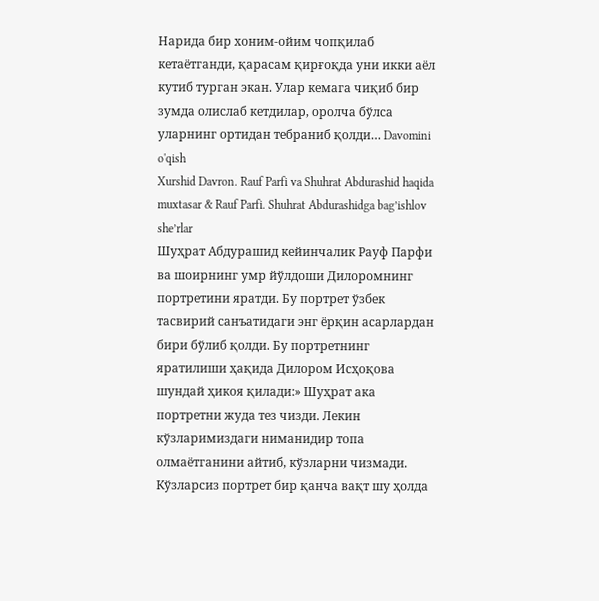Нарида бир хоним-ойим чопқилаб кетаётганди, қарасам қирғоқда уни икки аёл кутиб турган экан. Улар кемага чиқиб бир зумда олислаб кетдилар, оролча бўлса уларнинг ортидан тебраниб қолди… Davomini o'qish
Xurshid Davron. Rauf Parfi va Shuhrat Abdurashid haqida muxtasar & Rauf Parfi. Shuhrat Abdurashidga bag’ishlov she’rlar
Шуҳрат Абдурашид кейинчалик Рауф Парфи ва шоирнинг умр йўлдоши Дилоромнинг портретини яратди. Бу портрет ўзбек тасвирий санъатидаги энг ёрқин асарлардан бири бўлиб қолди. Бу портретнинг яратилиши ҳақида Дилором Исҳоқова шундай ҳикоя қилади:» Шуҳрат ака портретни жуда тез чизди. Лекин кўзларимиздаги ниманидир топа олмаётганини айтиб, кўзларни чизмади. Кўзларсиз портрет бир қанча вақт шу ҳолда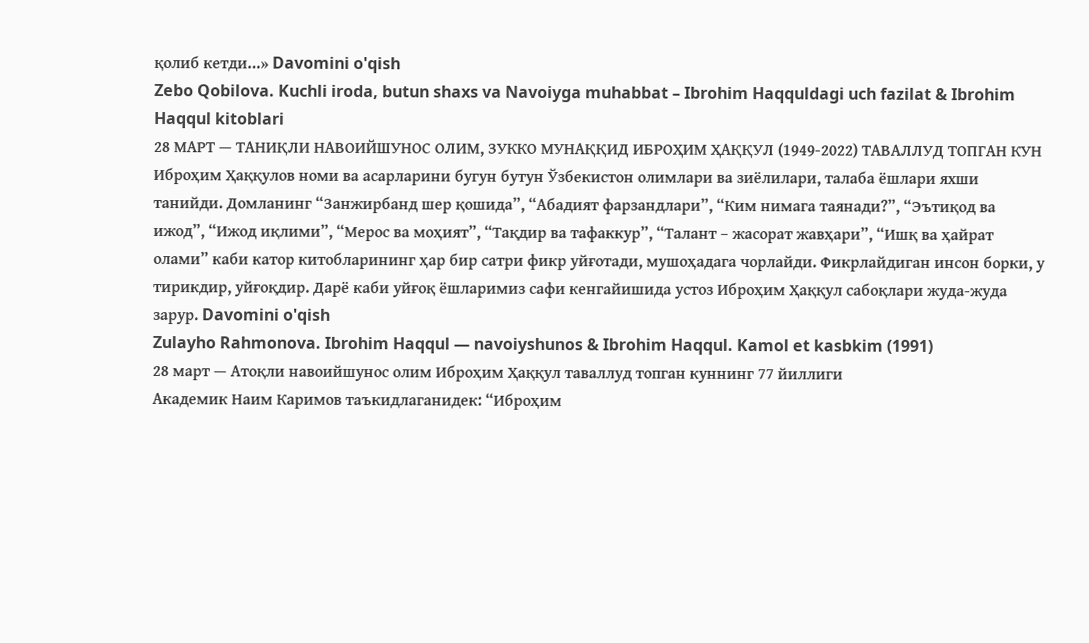қолиб кетди…» Davomini o'qish
Zebo Qobilova. Kuchli iroda, butun shaxs va Navoiyga muhabbat – Ibrohim Haqquldagi uch fazilat & Ibrohim Haqqul kitoblari
28 МАРТ — ТАНИҚЛИ НАВОИЙШУНОС ОЛИМ, ЗУККО МУНАҚҚИД ИБРОҲИМ ҲАҚҚУЛ (1949-2022) ТАВАЛЛУД ТОПГАН КУН
Иброҳим Ҳаққулов номи ва асарларини бугун бутун Ўзбекистон олимлари ва зиёлилари, талаба ёшлари яхши танийди. Домланинг “Занжирбанд шер қошида”, “Абадият фарзандлари”, “Ким нимага таянади?”, “Эътиқод ва ижод”, “Ижод иқлими”, “Мерос ва моҳият”, “Тақдир ва тафаккур”, “Талант – жасорат жавҳари”, “Ишқ ва ҳайрат олами” каби катор китобларининг ҳар бир сатри фикр уйғотади, мушоҳадага чорлайди. Фикрлайдиган инсон борки, у тирикдир, уйғоқдир. Дарё каби уйғоқ ёшларимиз сафи кенгайишида устоз Иброҳим Ҳаққул сабоқлари жуда-жуда зарур. Davomini o'qish
Zulayho Rahmonova. Ibrohim Haqqul — navoiyshunos & Ibrohim Haqqul. Kamol et kasbkim (1991)
28 март — Атоқли навоийшунос олим Иброҳим Ҳаққул таваллуд топган куннинг 77 йиллиги
Академик Наим Каримов таъкидлаганидек: “Иброҳим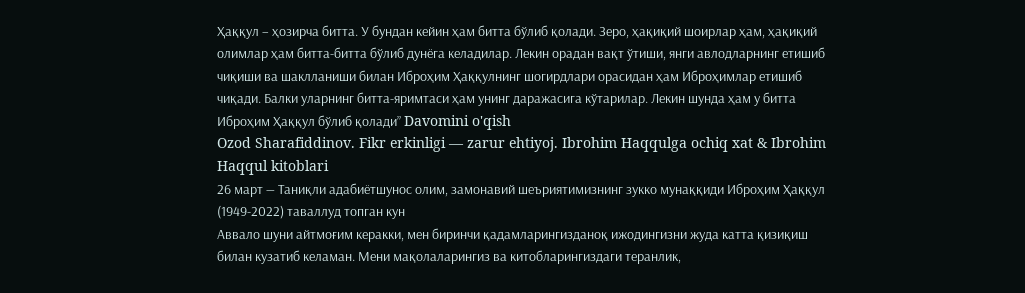Ҳаққул – ҳозирча битта. У бундан кейин ҳам битта бўлиб қолади. Зеро, ҳақиқий шоирлар ҳам, ҳақиқий олимлар ҳам битта-битта бўлиб дунёга келадилар. Лекин орадан вақт ўтиши, янги авлодларнинг етишиб чиқиши ва шаклланиши билан Иброҳим Ҳаққулнинг шогирдлари орасидан ҳам Иброҳимлар етишиб чиқади. Балки уларнинг битта-яримтаси ҳам унинг даражасига кўтарилар. Лекин шунда ҳам у битта Иброҳим Ҳаққул бўлиб қолади” Davomini o'qish
Ozod Sharafiddinov. Fikr erkinligi — zarur ehtiyoj. Ibrohim Haqqulga ochiq xat & Ibrohim Haqqul kitoblari
26 март — Таниқли адабиётшунос олим, замонавий шеъриятимизнинг зукко мунаққиди Иброҳим Ҳаққул (1949-2022) таваллуд топган кун
Аввало шуни айтмоғим керакки, мен биринчи қадамларингизданоқ ижодингизни жуда катта қизиқиш билан кузатиб келаман. Мени мақолаларингиз ва китобларингиздаги теранлик,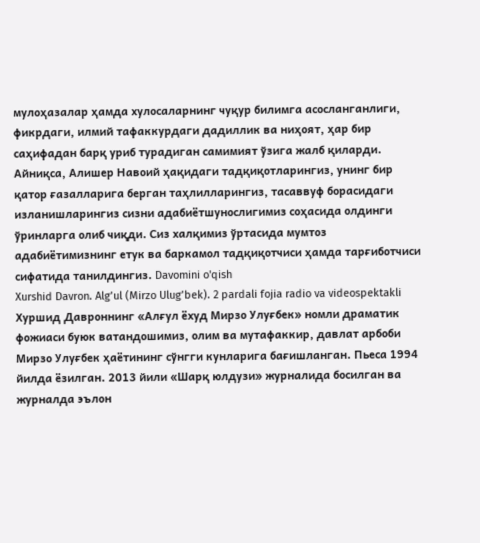мулоҳазалар ҳамда хулосаларнинг чуқур билимга асосланганлиги, фикрдаги, илмий тафаккурдаги дадиллик ва ниҳоят, ҳар бир саҳифадан барқ уриб турадиган самимият ўзига жалб қиларди. Айниқса, Алишер Навоий ҳақидаги тадқиқотларингиз, унинг бир қатор ғазалларига берган таҳлилларингиз, тасаввуф борасидаги изланишларингиз сизни адабиётшунослигимиз соҳасида олдинги ўринларга олиб чиқди. Сиз халқимиз ўртасида мумтоз адабиётимизнинг етук ва баркамол тадқиқотчиси ҳамда тарғиботчиси сифатида танилдингиз. Davomini o'qish
Xurshid Davron. Alg’ul (Mirzo Ulug’bek). 2 pardali fojia radio va videospektakli
Хуршид Давроннинг «Алғул ёхуд Мирзо Улуғбек» номли драматик фожиаси буюк ватандошимиз, олим ва мутафаккир, давлат арбоби Мирзо Улуғбек ҳаётининг сўнгги кунларига бағишланган. Пьеса 1994 йилда ёзилган. 2013 йили «Шарқ юлдузи» журналида босилган ва журналда эълон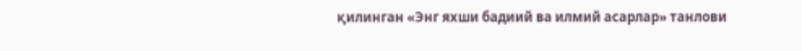қилинган «Энг яхши бадиий ва илмий асарлар» танлови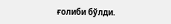ғолиби бўлди.